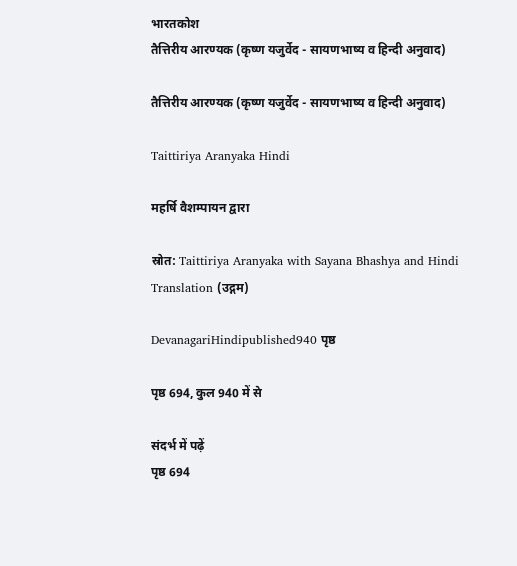भारतकोश
तैत्तिरीय आरण्यक (कृष्ण यजुर्वेद - सायणभाष्य व हिन्दी अनुवाद)

तैत्तिरीय आरण्यक (कृष्ण यजुर्वेद - सायणभाष्य व हिन्दी अनुवाद)

Taittiriya Aranyaka Hindi

महर्षि वैशम्पायन द्वारा

स्रोत: Taittiriya Aranyaka with Sayana Bhashya and Hindi Translation (उद्गम)

DevanagariHindipublished940 पृष्ठ

पृष्ठ 694, कुल 940 में से

संदर्भ में पढ़ें
पृष्ठ 694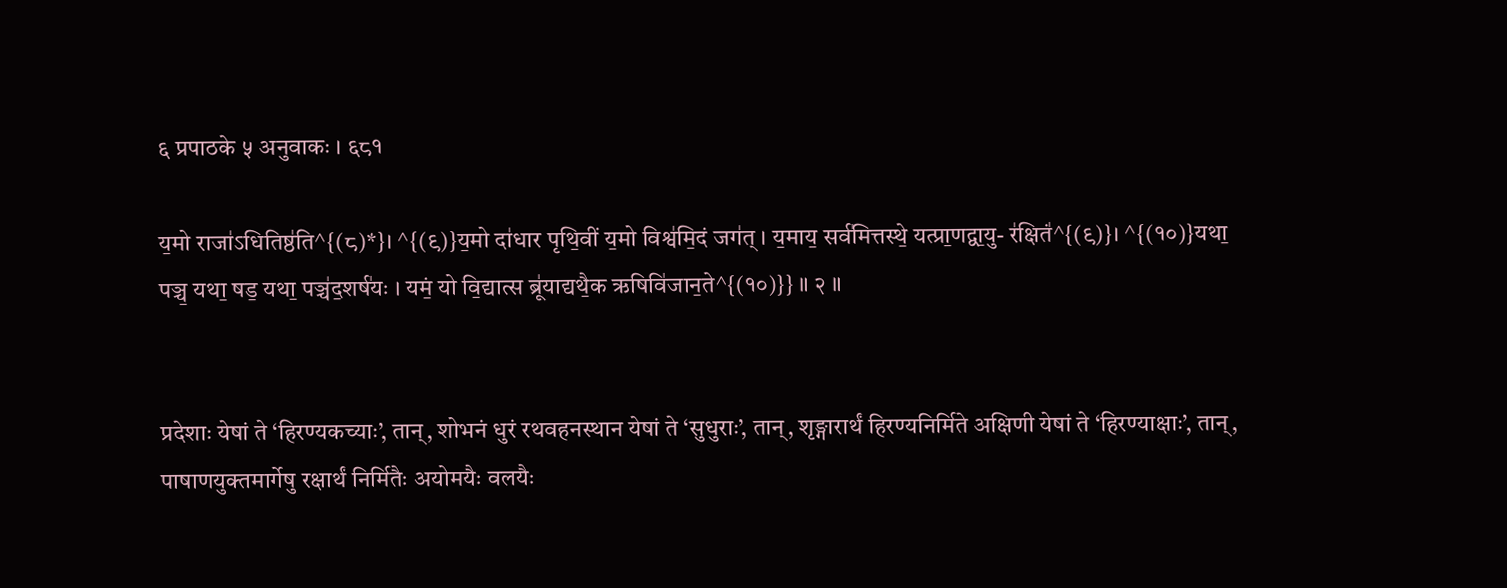६ प्रपाठके ५ अनुवाकः । ६८१

य॒मो राजा॑ऽधितिष्ठ॑ति^{(८)*}। ^{(९)}य॒मो दा॑धार पृथि॒वीं य॒मो विश्व॑मि॒दं जग॑त् । य॒माय॒ सर्व॑मित्तस्थे॒ यत्प्रा॒णद्वा॒यु- र॑क्षितं॑^{(९)}। ^{(१०)}यथा॒ पञ्च॒ यथा॒ षड॒ यथा॒ पञ्च॑द॒शर्ष॑यः । यमं॒ यो वि॒द्यात्स ब्रू॑याद्यथै॒क ऋषिवि॑जान॒ते^{(१०)}} ॥ २ ॥


प्रदेशाः येषां ते ‘हिरण्यकच्याः’, तान्, शोभनं धुरं रथवहनस्थान येषां ते ‘सुधुराः’, तान्, शृङ्गारार्थं हिरण्यनिर्मिते अक्षिणी येषां ते ‘हिरण्याक्षाः’, तान्, पाषाणयुक्तमार्गेषु रक्षार्थं निर्मितैः अयोमयैः वलयैः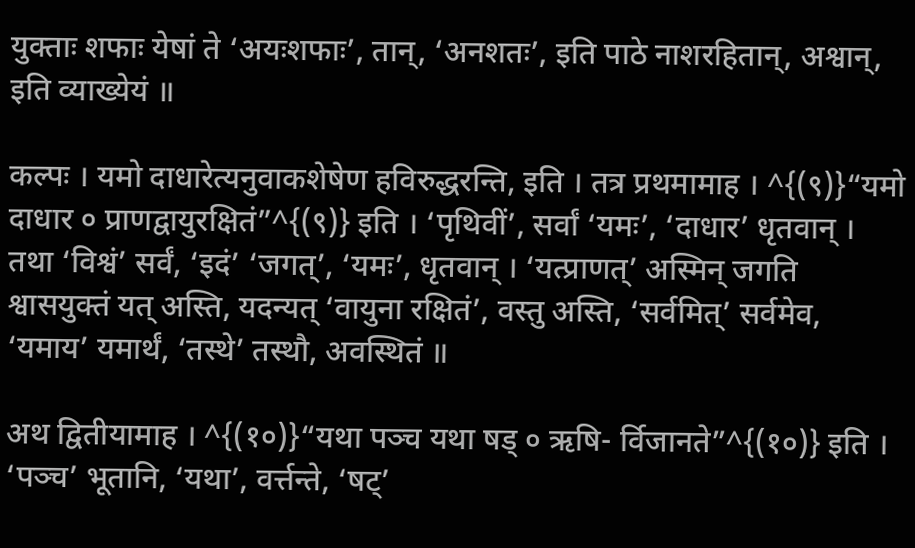युक्ताः शफाः येषां ते ‘अयःशफाः’, तान्, ‘अनशतः’, इति पाठे नाशरहितान्, अश्वान्, इति व्याख्येयं ॥

कल्पः । यमो दाधारेत्यनुवाकशेषेण हविरुद्धरन्ति, इति । तत्र प्रथमामाह । ^{(९)}“यमो दाधार ० प्राणद्वायुरक्षितं”^{(९)} इति । ‘पृथिवीं’, सर्वां ‘यमः’, ‘दाधार’ धृतवान् । तथा ‘विश्वं’ सर्वं, ‘इदं’ ‘जगत्’, ‘यमः’, धृतवान् । ‘यत्प्राणत्’ अस्मिन् जगति श्वासयुक्तं यत् अस्ति, यदन्यत् ‘वायुना रक्षितं’, वस्तु अस्ति, ‘सर्वमित्’ सर्वमेव, ‘यमाय’ यमार्थं, ‘तस्थे’ तस्थौ, अवस्थितं ॥

अथ द्वितीयामाह । ^{(१०)}“यथा पञ्च यथा षड् ० ऋषि- र्विजानते”^{(१०)} इति । ‘पञ्च’ भूतानि, ‘यथा’, वर्त्तन्ते, ‘षट्’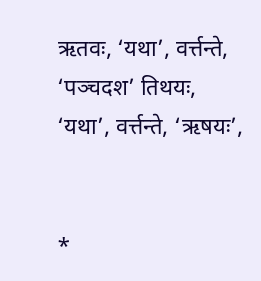ऋतवः, ‘यथा’, वर्त्तन्ते, ‘पञ्चदश’ तिथयः, ‘यथा’, वर्त्तन्ते, ‘ऋषयः’,


*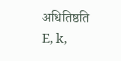अधितिष्ठति E, k,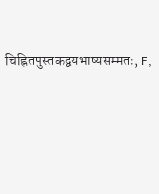चिह्नितपुस्तकद्वयभाष्यसम्मतः, F,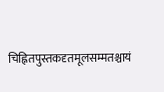चिह्नितपुस्तकदृतमूलसम्मतश्चायं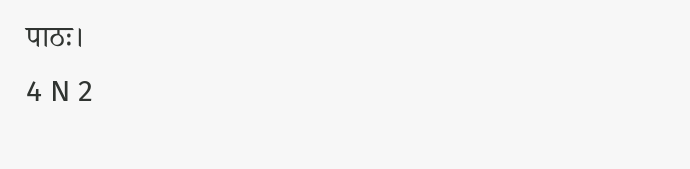पाठः।
4 N 2